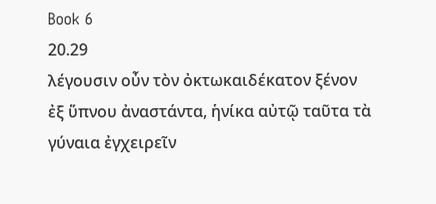Book 6
20.29
λέγουσιν οὖν τὸν ὀκτωκαιδέκατον ξένον ἐξ ὕπνου ἀναστάντα, ἡνίκα αὐτῷ ταῦτα τὰ γύναια ἐγχειρεῖν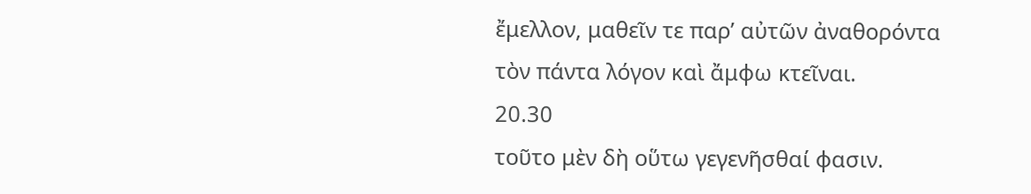ἔμελλον, μαθεῖν τε παρ’ αὐτῶν ἀναθορόντα τὸν πάντα λόγον καὶ ἄμφω κτεῖναι.
20.30
τοῦτο μὲν δὴ οὕτω γεγενῆσθαί φασιν.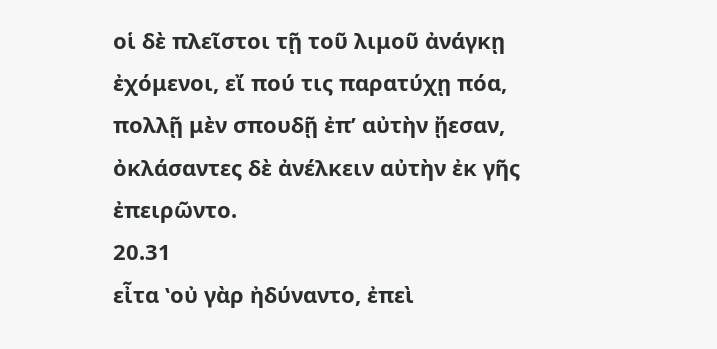οἱ δὲ πλεῖστοι τῇ τοῦ λιμοῦ ἀνάγκῃ ἐχόμενοι, εἴ πού τις παρατύχῃ πόα, πολλῇ μὲν σπουδῇ ἐπ’ αὐτὴν ᾔεσαν, ὀκλάσαντες δὲ ἀνέλκειν αὐτὴν ἐκ γῆς ἐπειρῶντο.
20.31
εἶτα ʽοὐ γὰρ ἠδύναντο, ἐπεὶ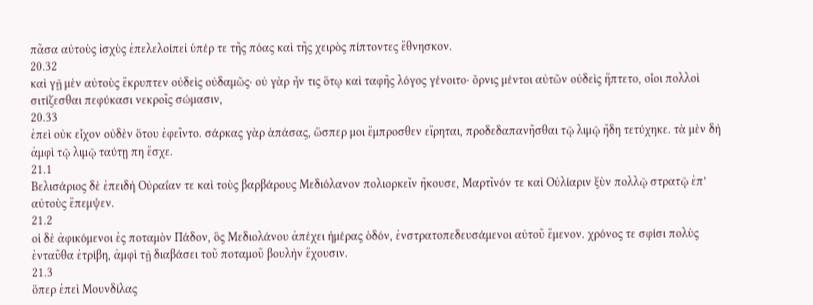πᾶσα αὐτοὺς ἰσχὺς ἐπελελοίπεἰ ὑπέρ τε τῆς πόας καὶ τῆς χειρὸς πίπτοντες ἔθνησκον.
20.32
καὶ γῇ μὲν αὐτοὺς ἔκρυπτεν οὐδεὶς οὐδαμῶς· οὐ γὰρ ἦν τις ὅτῳ καὶ ταφῆς λόγος γένοιτο· ὄρνις μέντοι αὐτῶν οὐδεὶς ἥπτετο, οἷοι πολλοὶ σιτίζεσθαι πεφύκασι νεκροῖς σώμασιν,
20.33
ἐπεὶ οὐκ εἶχον οὐδὲν ὅτου ἐφεῖντο. σάρκας γὰρ ἁπάσας, ὥσπερ μοι ἔμπροσθεν εἴρηται, προδεδαπανῆσθαι τῷ λιμῷ ἤδη τετύχηκε. τὰ μὲν δὴ ἀμφὶ τῷ λιμῷ ταύτῃ πη ἔσχε.
21.1
Βελισάριος δὲ ἐπειδὴ Οὐραΐαν τε καὶ τοὺς βαρβάρους Μεδιόλανον πολιορκεῖν ἤκουσε, Μαρτῖνόν τε καὶ Οὐλίαριν ξὺν πολλῷ στρατῷ ἐπ’ αὐτοὺς ἔπεμψεν.
21.2
οἱ δὲ ἀφικόμενοι ἐς ποταμὸν Πάδον, ὃς Μεδιολάνου ἀπέχει ἡμέρας ὁδόν, ἐνστρατοπεδευσάμενοι αὐτοῦ ἔμενον. χρόνος τε σφίσι πολὺς ἐνταῦθα ἐτρίβη, ἀμφὶ τῇ διαβάσει τοῦ ποταμοῦ βουλὴν ἔχουσιν.
21.3
ὅπερ ἐπεὶ Μουνδίλας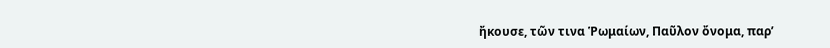ἤκουσε, τῶν τινα Ῥωμαίων, Παῦλον ὄνομα, παρ’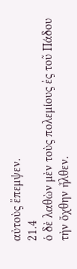αὐτοὺς ἔπεμψεν.
21.4
ὁ δὲ λαθὼν μὲν τοὺς πολεμίους ἐς τοῦ Πάδου τὴν ὄχθην ἦλθεν.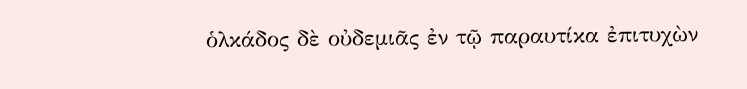ὁλκάδος δὲ οὐδεμιᾶς ἐν τῷ παραυτίκα ἐπιτυχὼν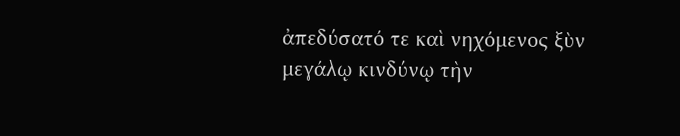ἀπεδύσατό τε καὶ νηχόμενος ξὺν μεγάλῳ κινδύνῳ τὴν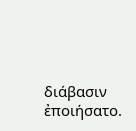διάβασιν ἐποιήσατο.